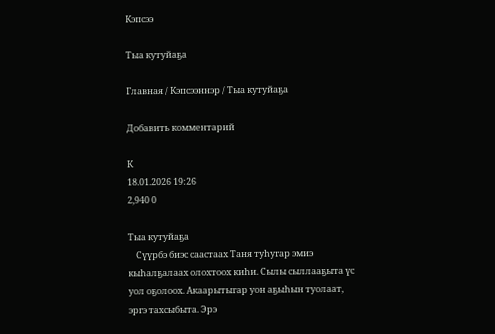Кэпсээ

Тыа кутуйаҕа

Главная / Кэпсээннэр / Тыа кутуйаҕа

Добавить комментарий

К
18.01.2026 19:26
2,940 0

Тыа кутуйаҕа
    Сүүрбэ биэс саастаах Таня туһугар эмиэ кыһалҕалаах олохтоох киһи. Сылы сыллааҕыта үс уол оҕолоох. Акаарытыгар уон аҕыһын туолаат, эргэ тахсыбыта. Эрэ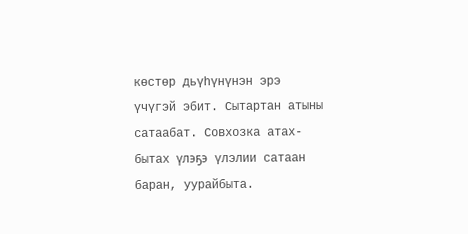көстөр дьүһүнүнэн эрэ үчүгэй эбит. Сытартан атыны сатаабат. Совхозка атах-бытах үлэҕэ үлэлии сатаан баран, уурайбыта.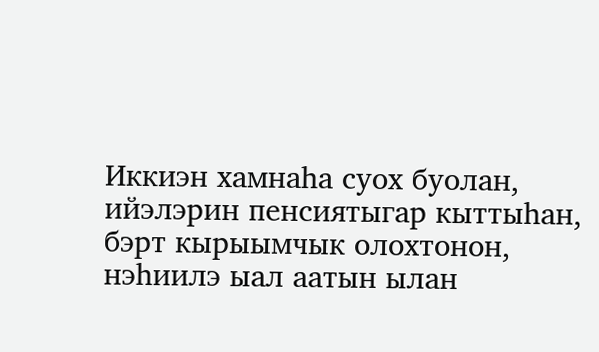Иккиэн хамнаһа суох буолан, ийэлэрин пенсиятыгар кыттыһан, бэрт кырыымчык олохтонон, нэһиилэ ыал аатын ылан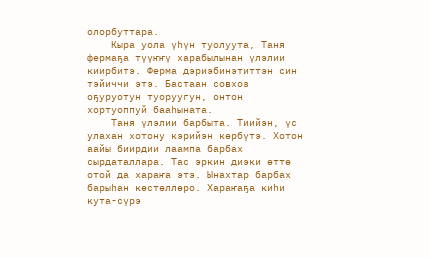олорбуттара.
    Кыра уола үһүн туолуута, Таня фермаҕа түүҥҥү харабылынан үлэлии киирбитэ. Ферма дэриэбинэтиттэн син тэйиччи этэ. Бастаан совхоз оҕуруотун туоруугун, онтон хортуоппуй бааһыната.
    Таня үлэлии барбыта. Тиийэн, үс улахан хотону кэрийэн көрбүтэ. Хотон аайы биирдии лаампа барбах сырдаталлара. Тас эркин диэки өттө отой да хараҥа этэ. Ынахтар барбах барыһан көстөллөро. Хараҥаҕа киһи кута-сүрэ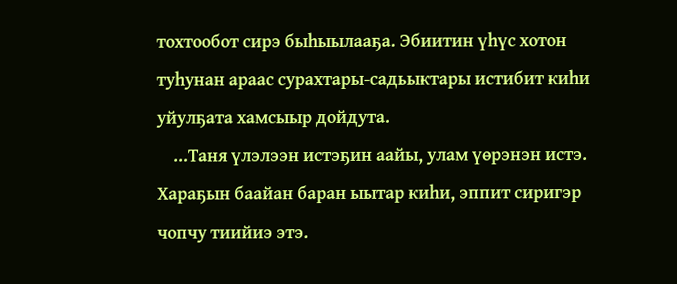тохтообот сирэ быһыылааҕа. Эбиитин үһүс хотон туһунан араас сурахтары-садьыктары истибит киһи уйулҕата хамсыыр дойдута.
    …Таня үлэлээн истэҕин аайы, улам үөрэнэн истэ. Хараҕын баайан баран ыытар киһи, эппит сиригэр чопчу тиийиэ этэ.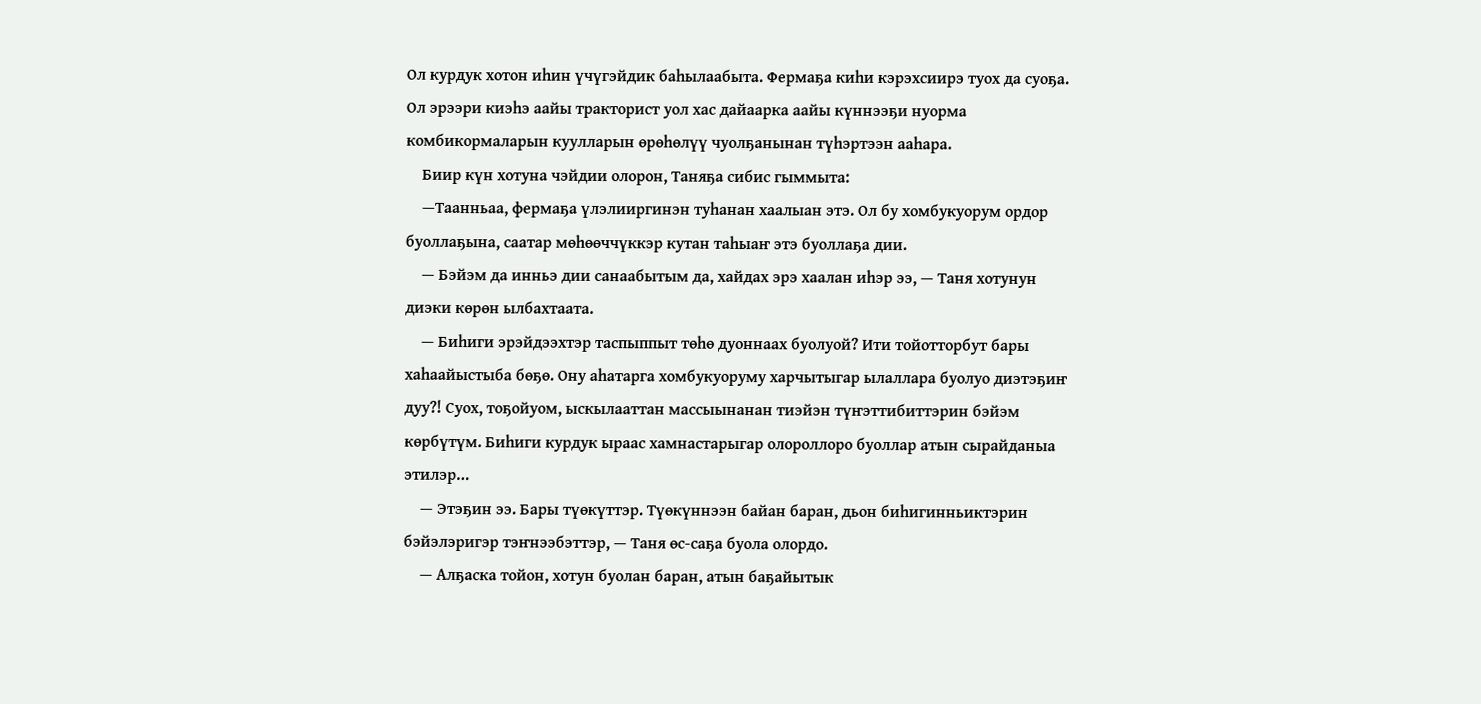Ол курдук хотон иһин үчүгэйдик баһылаабыта. Фермаҕа киһи кэрэхсиирэ туох да суоҕа. Ол эрээри киэһэ аайы тракторист уол хас дайаарка аайы күннээҕи нуорма комбикормаларын куулларын өрөһөлүү чуолҕанынан түһэртээн ааһара.
    Биир күн хотуна чэйдии олорон, Таняҕа сибис гыммыта:
    —Таанньаа, фермаҕа үлэлииргинэн туһанан хаалыан этэ. Ол бу хомбукуорум ордор буоллаҕына, саатар мөһөөччүккэр кутан таһыаҥ этэ буоллаҕа дии.
    — Бэйэм да инньэ дии санаабытым да, хайдах эрэ хаалан иһэр ээ, — Таня хотунун диэки көрөн ылбахтаата.
    — Биһиги эрэйдээхтэр таспыппыт төһө дуоннаах буолуой? Ити тойотторбут бары хаһаайыстыба бөҕө. Ону аһатарга хомбукуоруму харчытыгар ылаллара буолуо диэтэҕиҥ дуу?! Суох, тоҕойуом, ыскылааттан массыынанан тиэйэн түҥэттибиттэрин бэйэм көрбүтүм. Биһиги курдук ыраас хамнастарыгар олороллоро буоллар атын сырайданыа этилэр…
    — Этэҕин ээ. Бары түөкүттэр. Түөкүннээн байан баран, дьон биһигинньиктэрин бэйэлэригэр тэҥнээбэттэр, — Таня өс-саҕа буола олордо.
    — Алҕаска тойон, хотун буолан баран, атын баҕайытык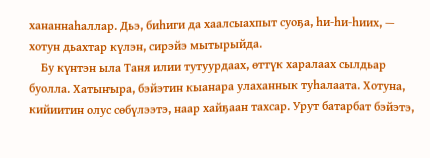хананнаһаллар. Дьэ, биһиги да хаалсыахпыт суоҕа, һи-һи-һиих, — хотун дьахтар күлэн, сирэйэ мытырыйда.
    Бу күнтэн ыла Таня илии тутуурдаах, өттүк харалаах сылдьар буолла. Хатыҥыра, бэйэтин кыанара улаханнык туһалаата. Хотуна, кийиитин олус сөбүлээтэ, наар хайҕаан тахсар. Урут батарбат бэйэтэ,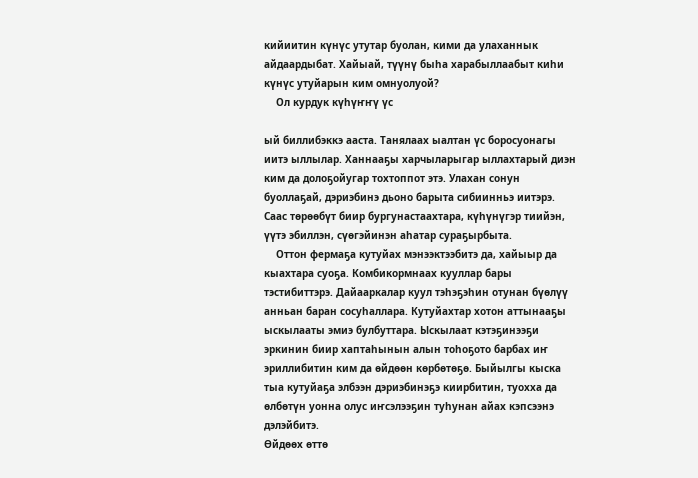кийиитин күнүс утутар буолан, кими да улаханнык айдаардыбат. Хайыай, түүнү быһа харабыллаабыт киһи күнүс утуйарын ким омнуолуой?
    Ол курдук күһүҥҥү үс

ый биллибэккэ ааста. Танялаах ыалтан үс боросуонагы иитэ ыллылар. Ханнааҕы харчыларыгар ыллахтарый диэн ким да долоҕойугар тохтоппот этэ. Улахан сонун буоллаҕай, дэриэбинэ дьоно барыта сибиинньэ иитэрэ. Саас төрөөбүт биир бургунастаахтара, күһүнүгэр тиийэн, үүтэ эбиллэн, сүөгэйинэн аһатар сураҕырбыта.
    Оттон фермаҕа кутуйах мэнээктээбитэ да, хайыыр да кыахтара суоҕа. Комбикормнаах кууллар бары тэстибиттэрэ. Дайааркалар куул тэһэҕэһин отунан бүөлүү анньан баран сосуһаллара. Кутуйахтар хотон аттынааҕы ыскылааты эмиэ булбуттара. Ыскылаат кэтэҕинээҕи эркинин биир хаптаһынын алын тоһоҕото барбах иҥ эриллибитин ким да өйдөөн көрбөтөҕө. Быйылгы кыска тыа кутуйаҕа элбээн дэриэбинэҕэ киирбитин, туохха да өлбөтүн уонна олус иҥсэлээҕин туһунан айах кэпсээнэ дэлэйбитэ.
Өйдөөх өттө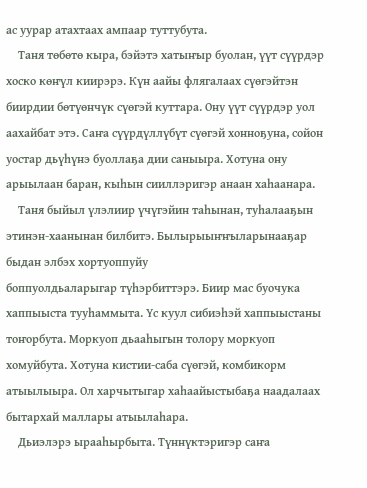ас уурар атахтаах ампаар туттубута.
    Таня төбөтө кыра, бэйэтэ хатыҥыр буолан, үүт сүүрдэр хоско көҥүл киирэрэ. Күн аайы флягалаах сүөгэйтэн биирдии бөтүөнчүк сүөгэй куттара. Ону үүт сүүрдэр уол аахайбат этэ. Саҥа сүүрдүллүбүт сүөгэй хонноҕуна, сойон уостар дьүһүнэ буоллаҕа дии саныыра. Хотуна ону арыылаан баран, кыһын сииллэригэр анаан хаһаанара.
    Таня быйыл үлэлиир үчүгэйин таһынан, туһалааҕын этинэн-хаанынан билбитэ. Былырыыҥҥыларынааҕар быдан элбэх хортуоппуйу
боппуолдьаларыгар түһэрбиттэрэ. Биир мас буочука хаппыыста тууһаммыта. Үс куул сибиэһэй хаппыыстаны тоҥорбута. Моркуоп дьааһыгын толору моркуоп хомуйбута. Хотуна кистии-саба сүөгэй, комбикорм атыылыыра. Ол харчытыгар хаһаайыстыбаҕа наадалаах бытархай маллары атыылаһара.
    Дьиэлэрэ ырааһырбыта. Түннүктэригэр саҥа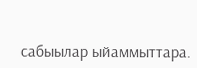сабыылар ыйаммыттара.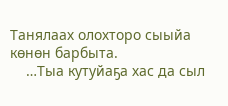Танялаах олохторо сыыйа көнөн барбыта.
    …Тыа кутуйаҕа хас да сыл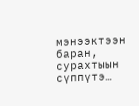мэнээктээн баран, сурахтыын сүппүтэ…